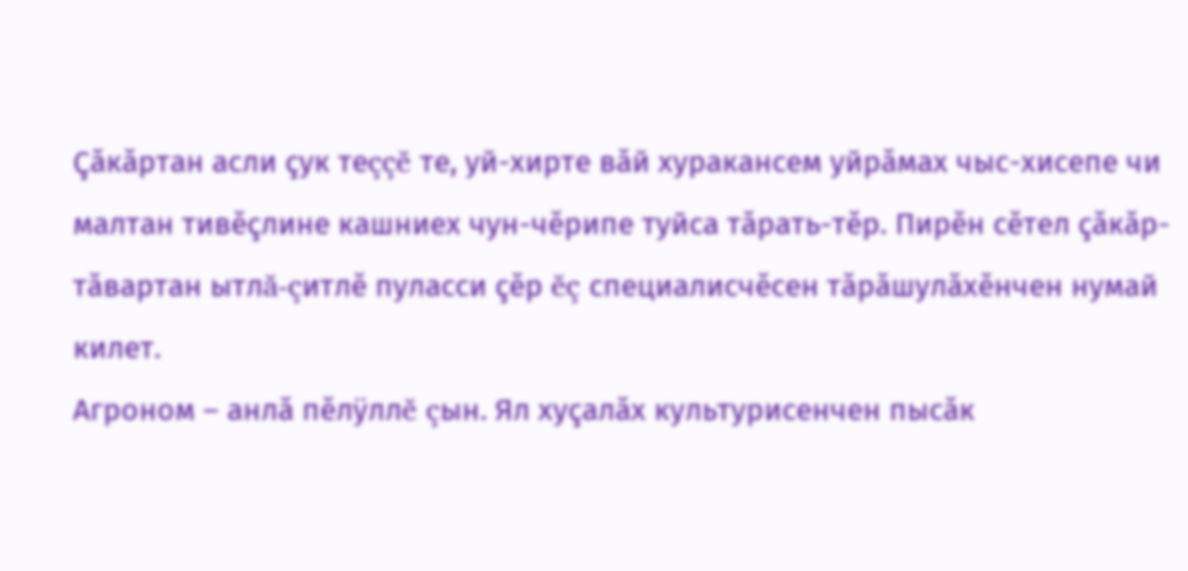Çăкăртан асли çук теççĕ те, уй-хирте вăй хуракансем уйрăмах чыс-хисепе чи малтан тивĕçлине кашниех чун-чĕрипе туйса тăрать-тĕр. Пирĕн сĕтел çăкăр-тăвартан ытлă-çитлĕ пуласси çĕр ĕç специалисчĕсен тăрăшулăхĕнчен нумай килет.
Агроном – анлă пĕлÿллĕ çын. Ял хуçалăх культурисенчен пысăк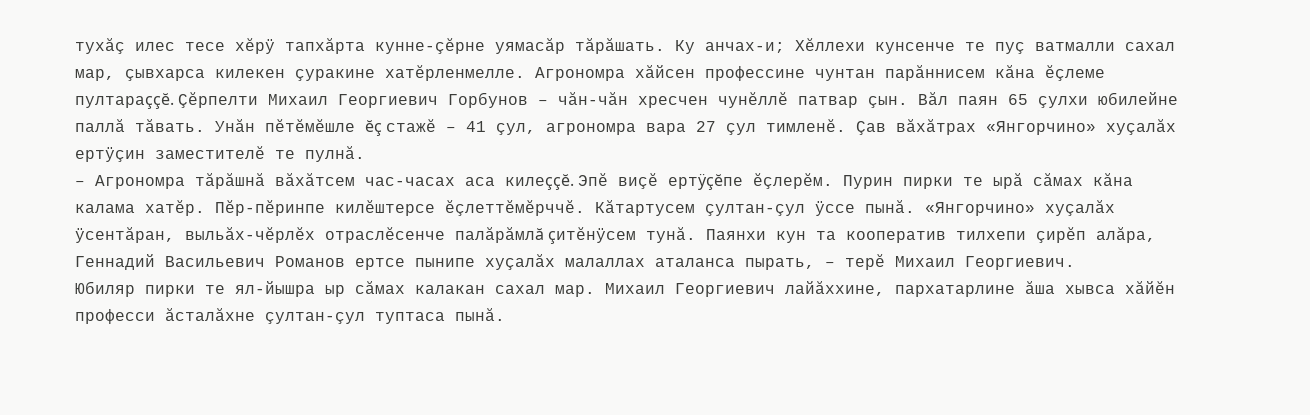тухăç илес тесе хĕрÿ тапхăрта кунне-çĕрне уямасăр тăрăшать. Ку анчах-и; Хĕллехи кунсенче те пуç ватмалли сахал мар, çывхарса килекен çуракине хатĕрленмелле. Агрономра хăйсен профессине чунтан парăннисем кăна ĕçлеме пултараççĕ. Çĕрпелти Михаил Георгиевич Горбунов – чăн-чăн хресчен чунĕллĕ патвар çын. Вăл паян 65 çулхи юбилейне паллă тăвать. Унăн пĕтĕмĕшле ĕç стажĕ – 41 çул, агрономра вара 27 çул тимленĕ. Çав вăхăтрах «Янгорчино» хуçалăх ертÿçин заместителĕ те пулнă.
– Агрономра тăрăшнă вăхăтсем час-часах аса килеççĕ. Эпĕ виçĕ ертÿçĕпе ĕçлерĕм. Пурин пирки те ырă сăмах кăна калама хатĕр. Пĕр-пĕринпе килĕштерсе ĕçлеттĕмĕрччĕ. Кăтартусем çултан-çул ÿссе пынă. «Янгорчино» хуçалăх ÿсентăран, выльăх-чĕрлĕх отраслĕсенче палăрăмлă çитĕнÿсем тунă. Паянхи кун та кооператив тилхепи çирĕп алăра, Геннадий Васильевич Романов ертсе пынипе хуçалăх малаллах аталанса пырать, – терĕ Михаил Георгиевич.
Юбиляр пирки те ял-йышра ыр сăмах калакан сахал мар. Михаил Георгиевич лайăххине, пархатарлине ăша хывса хăйĕн професси ăсталăхне çултан-çул туптаса пынă.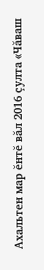Ахальтен мар ĕнтĕ вăл 2016 çулта «Чăваш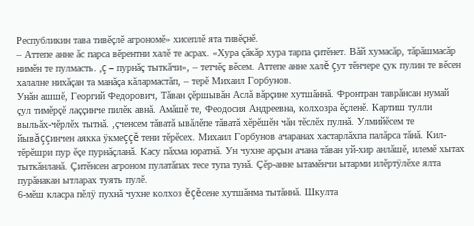Республикин тава тивĕçлĕ агрономĕ» хисеплĕ ята тивĕçнĕ.
– Аттепе анне ăс парса вĕрентни халĕ те асрах. «Хура çăкăр хура тарпа çитĕнет. Вăй хумасăр, тăрăшмасăр нимĕн те пулмасть. ,ç – пурнăç тыткăчи», – тетчĕç вĕсем. Аттепе анне халĕ çут тĕнчере çук пулин те вĕсен халалне нихăçан та манăçа кăлармастăп, – терĕ Михаил Горбунов.
Унăн ашшĕ, Георгий Федорович, Тăван çĕршывăн Аслă вăрçине хутшăннă. Фронтран таврăнсан нумай çул тимĕрçĕ лаççинче пилĕк авнă. Амăшĕ те, Феодосия Андреевна, колхозра ĕçленĕ. Картиш тулли выльăх-чĕрлĕх тытнă. ,çченсем тăватă ывăлĕпе тăватă хĕрĕшĕн чăн тĕслĕх пулнă. Улмийĕсем те йывăççинчен аякка ÿкмеççĕ тени тĕрĕсех. Михаил Горбунов ачаранах хастарлăхпа палăрса тăнă. Кил-тĕрĕшри пур ĕçе пурнăçланă. Касу пăхма юратнă. Ун чухне арçын ачана тăван уй-хир анлăшĕ, илемĕ хытах тыткăнланă. Çитĕнсен агроном пулатăпах тесе тупа тунă. Çĕр-анне ытамĕнчи ытарми илĕртÿлĕхе ялта пурăнакан ытларах туять пулĕ.
6-мĕш класра пĕлÿ пухнă чухне колхоз ĕçĕсене хутшăнма тытăннă. Шкулта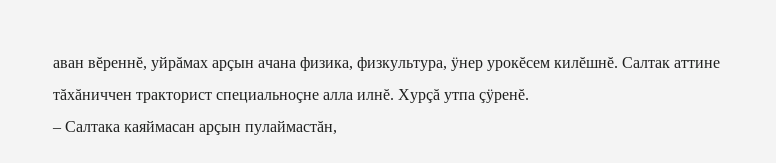аван вĕреннĕ, уйрăмах арçын ачана физика, физкультура, ÿнер урокĕсем килĕшнĕ. Салтак аттине тăхăниччен тракторист специальноçне алла илнĕ. Хурçă утпа çÿренĕ.
– Салтака каяймасан арçын пулаймастăн,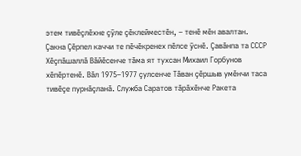этем тивĕçлĕхне çÿле çĕклейместĕн, – тенĕ мĕн авалтан. Çакна Çĕрпел каччи те пĕчĕкренех пĕлсе ÿснĕ. Çавăнпа та СССР Хĕçпăшаллă Вăйĕсенче тăма ят тухсан Михаил Горбунов хĕпĕртенĕ. Вăл 1975–1977 çулсенче Тăван çĕршыв умĕнчи таса тивĕçе пурнăçланă. Служба Саратов тăрăхĕнче Ракета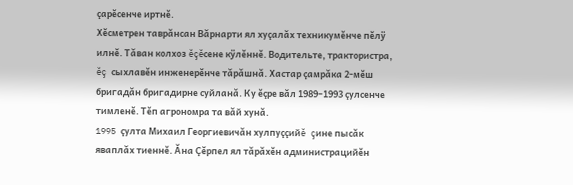çарĕсенче иртнĕ.
Хĕсметрен таврăнсан Вăрнарти ял хуçалăх техникумĕнче пĕлÿ илнĕ. Тăван колхоз ĕçĕсене кÿлĕннĕ. Водительте, трактористра, ĕç сыхлавĕн инженерĕнче тăрăшнă. Хастар çамрăка 2-мĕш бригадăн бригадирне суйланă. Ку ĕçре вăл 1989–1993 çулсенче тимленĕ. Тĕп агрономра та вăй хунă.
1995 çулта Михаил Георгиевичăн хулпуççийĕ çине пысăк яваплăх тиеннĕ. Ăна Çĕрпел ял тăрăхĕн администрацийĕн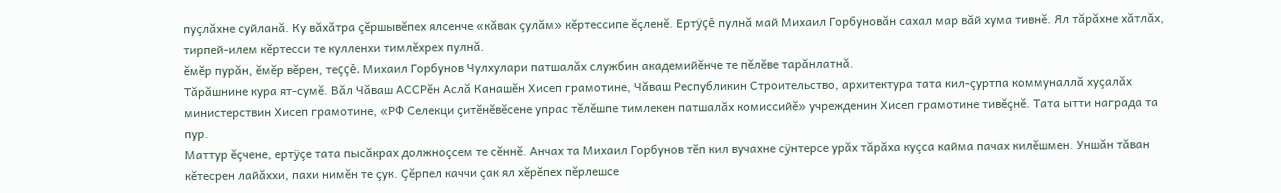пуçлăхне суйланă. Ку вăхăтра çĕршывĕпех ялсенче «кăвак çулăм» кĕртессипе ĕçленĕ. Ертÿçĕ пулнă май Михаил Горбуновăн сахал мар вăй хума тивнĕ. Ял тăрăхне хăтлăх, тирпей-илем кĕртесси те кулленхи тимлĕхрех пулнă.
ĕмĕр пурăн, ĕмĕр вĕрен, теççĕ. Михаил Горбунов Чулхулари патшалăх службин академийĕнче те пĕлĕве тарăнлатнă.
Тăрăшнине кура ят-сумĕ. Вăл Чăваш АССРĕн Аслă Канашĕн Хисеп грамотине, Чăваш Республикин Строительство, архитектура тата кил-çуртпа коммуналлă хуçалăх министерствин Хисеп грамотине, «РФ Селекци çитĕнĕвĕсене упрас тĕлĕшпе тимлекен патшалăх комиссийĕ» учрежденин Хисеп грамотине тивĕçнĕ. Тата ытти награда та пур.
Маттур ĕçчене, ертÿçе тата пысăкрах должноçсем те сĕннĕ. Анчах та Михаил Горбунов тĕп кил вучахне сÿнтерсе урăх тăрăха куçса кайма пачах килĕшмен. Уншăн тăван кĕтесрен лайăххи, пахи нимĕн те çук. Çĕрпел каччи çак ял хĕрĕпех пĕрлешсе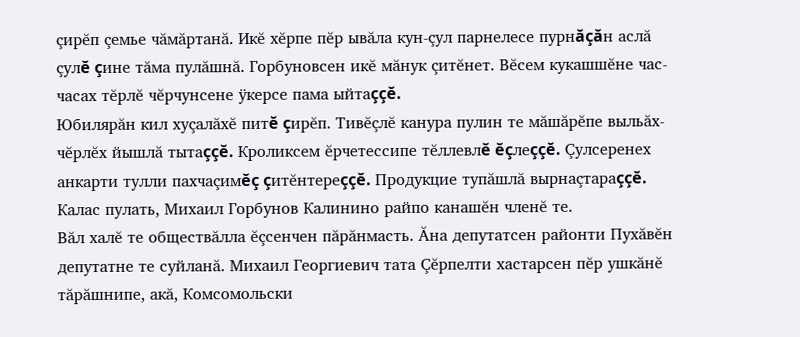çирĕп çемье чăмăртанă. Икĕ хĕрпе пĕр ывăла кун-çул парнелесе пурнăçăн аслă çулĕ çине тăма пулăшнă. Горбуновсен икĕ мăнук çитĕнет. Вĕсем кукашшĕне час-часах тĕрлĕ чĕрчунсене ÿкерсе пама ыйтаççĕ.
Юбилярăн кил хуçалăхĕ питĕ çирĕп. Тивĕçлĕ канура пулин те мăшăрĕпе выльăх-чĕрлĕх йышлă тытаççĕ. Кроликсем ĕрчетессипе тĕллевлĕ ĕçлеççĕ. Çулсеренех анкарти тулли пахчаçимĕç çитĕнтереççĕ. Продукцие тупăшлă вырнаçтараççĕ. Калас пулать, Михаил Горбунов Калинино райпо канашĕн членĕ те.
Вăл халĕ те обществăлла ĕçсенчен пăрăнмасть. Ăна депутатсен районти Пухăвĕн депутатне те суйланă. Михаил Георгиевич тата Çĕрпелти хастарсен пĕр ушкăнĕ тăрăшнипе, акă, Комсомольски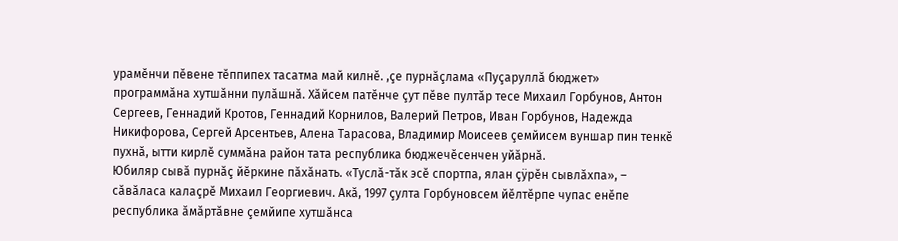урамĕнчи пĕвене тĕппипех тасатма май килнĕ. ,çе пурнăçлама «Пуçаруллă бюджет» программăна хутшăнни пулăшнă. Хăйсем патĕнче çут пĕве пултăр тесе Михаил Горбунов, Антон Сергеев, Геннадий Кротов, Геннадий Корнилов, Валерий Петров, Иван Горбунов, Надежда Никифорова, Сергей Арсентьев, Алена Тарасова, Владимир Моисеев çемйисем вуншар пин тенкĕ пухнă, ытти кирлĕ суммăна район тата республика бюджечĕсенчен уйăрнă.
Юбиляр сывă пурнăç йĕркине пăхăнать. «Туслă-тăк эсĕ спортпа, ялан çÿрĕн сывлăхпа», – сăвăласа калаçрĕ Михаил Георгиевич. Акă, 1997 çулта Горбуновсем йĕлтĕрпе чупас енĕпе республика ăмăртăвне çемйипе хутшăнса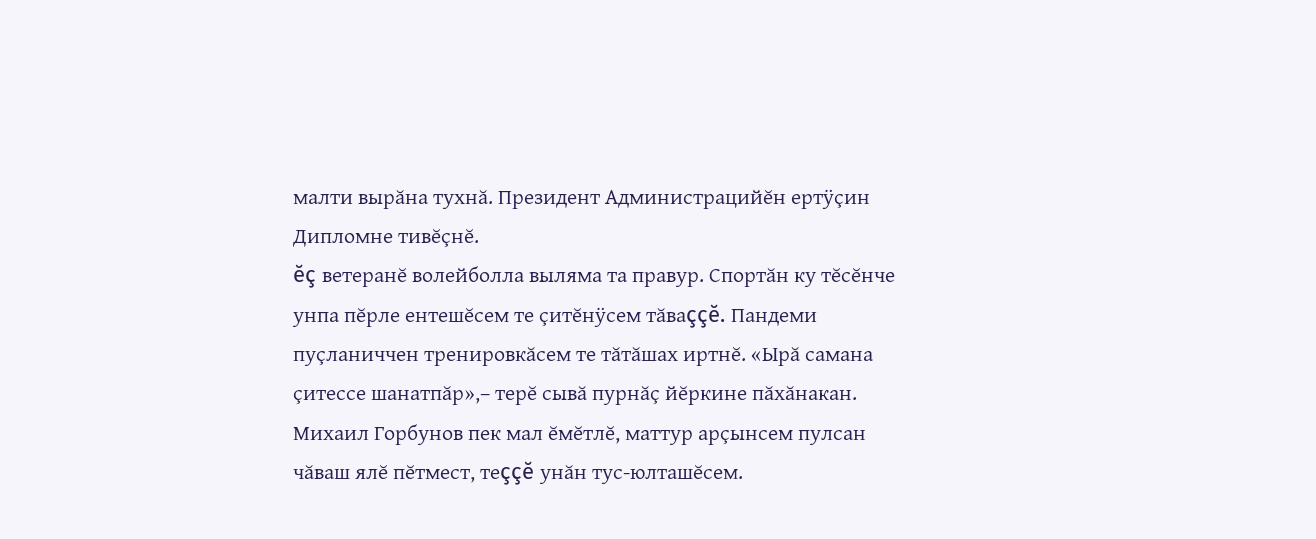малти вырăна тухнă. Президент Администрацийĕн ертÿçин Дипломне тивĕçнĕ.
ĕç ветеранĕ волейболла выляма та правур. Спортăн ку тĕсĕнче унпа пĕрле ентешĕсем те çитĕнÿсем тăваççĕ. Пандеми пуçланиччен тренировкăсем те тăтăшах иртнĕ. «Ырă самана çитессе шанатпăр»,– терĕ сывă пурнăç йĕркине пăхăнакан.
Михаил Горбунов пек мал ĕмĕтлĕ, маттур арçынсем пулсан чăваш ялĕ пĕтмест, теççĕ унăн тус-юлташĕсем.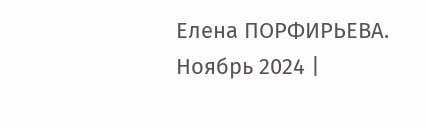Елена ПОРФИРЬЕВА.
Ноябрь 2024 |